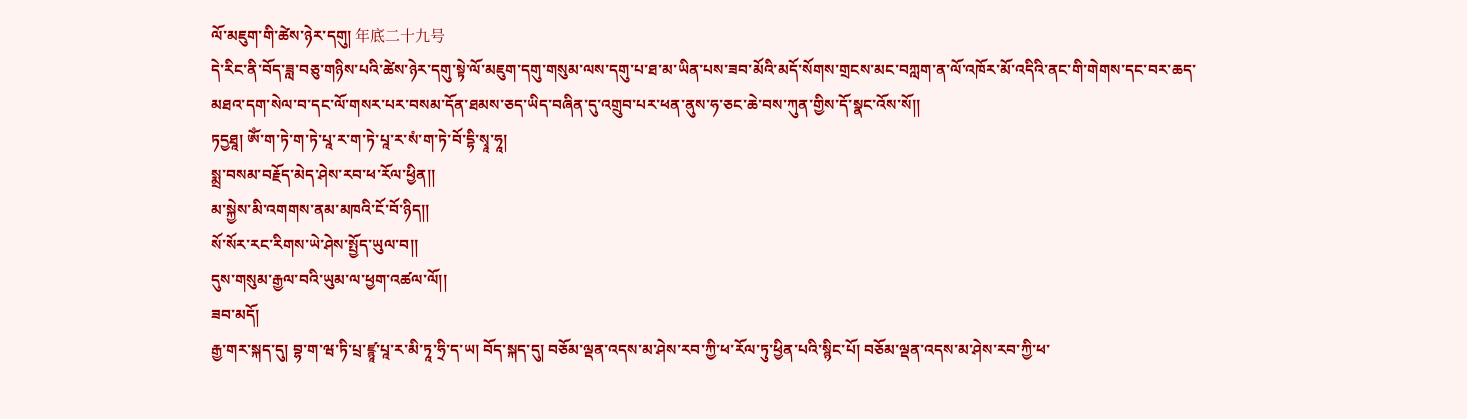ལོ་མཇུག་གི་ཚེས་ཉེར་དགུ། 年底二十九号
དེ་རིང་ནི་བོད་ཟླ་བཅུ་གཉིས་པའི་ཚེས་ཉེར་དགུ་སྟེ་ལོ་མཇུག་དགུ་གསུམ་ལས་དགུ་པ་ཐ་མ་ཡིན་པས་ཟབ་མོའི་མདོ་སོགས་གྲངས་མང་བཀླག་ན་ལོ་འཁོར་མོ་འདིའི་ནང་གི་གེགས་དང་བར་ཆད་མཐའ་དག་སེལ་བ་དང་ལོ་གསར་པར་བསམ་དོན་ཐམས་ཅད་ཡིད་བཞིན་དུ་འགྲུབ་པར་ཕན་ནུས་ཧ་ཅང་ཆེ་བས་ཀུན་གྱིས་དོ་སྣང་འོས་སོ།།
ཏདྱཐཱ། ཨོཾ་ག་ཏེ་ག་ཏེ་པཱ་ར་ག་ཏེ་པཱ་ར་སཾ་ག་ཏེ་བོ་དྷི་སྭཱ་ཧཱ།
སྨྲ་བསམ་བརྗོད་མེད་ཤེས་རབ་ཕ་རོལ་ཕྱིན།།
མ་སྐྱེས་མི་འགགས་ནམ་མཁའི་ངོ་བོ་ཉིད།།
སོ་སོར་རང་རིགས་ཡེ་ཤེས་སྤྱོད་ཡུལ་བ།།
དུས་གསུམ་རྒྱལ་བའི་ཡུམ་ལ་ཕྱག་འཚལ་ལོ།།
ཟབ་མདོ།
རྒྱ་གར་སྐད་དུ། བྷ་ག་ཝ་ཏི་པྲ་ཛྙཱ་པཱ་ར་མི་ཏཱ་ཧྲི་ད་ཡ། བོད་སྐད་དུ། བཅོམ་ལྡན་འདས་མ་ཤེས་རབ་ཀྱི་ཕ་རོལ་ཏུ་ཕྱིན་པའི་སྙིང་པོ། བཅོམ་ལྡན་འདས་མ་ཤེས་རབ་ཀྱི་ཕ་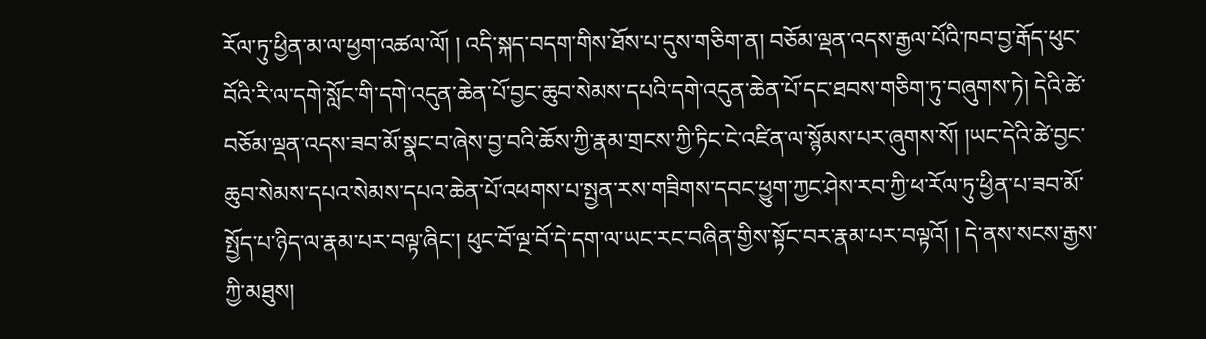རོལ་ཏུ་ཕྱིན་མ་ལ་ཕྱག་འཚལ་ལོ། ། འདི་སྐད་བདག་གིས་ཐོས་པ་དུས་གཅིག་ན། བཅོམ་ལྡན་འདས་རྒྱལ་པོའི་ཁབ་བྱ་རྒོད་ཕུང་བོའི་རི་ལ་དགེ་སློང་གི་དགེ་འདུན་ཆེན་པོ་བྱང་ཆུབ་སེམས་དཔའི་དགེ་འདུན་ཆེན་པོ་དང་ཐབས་གཅིག་ཏུ་བཞུགས་ཏེ། དེའི་ཚེ་བཅོམ་ལྡན་འདས་ཟབ་མོ་སྣང་བ་ཞེས་བྱ་བའི་ཆོས་ཀྱི་རྣམ་གྲངས་ཀྱི་ཏིང་ངེ་འཛིན་ལ་སྙོམས་པར་ཞུགས་སོ། །ཡང་དེའི་ཚེ་བྱང་ཆུབ་སེམས་དཔའ་སེམས་དཔའ་ཆེན་པོ་འཕགས་པ་སྤྱན་རས་གཟིགས་དབང་ཕྱུག་ཀྱང་ཤེས་རབ་ཀྱི་ཕ་རོལ་ཏུ་ཕྱིན་པ་ཟབ་མོ་སྤྱོད་པ་ཉིད་ལ་རྣམ་པར་བལྟ་ཞིང་། ཕུང་བོ་ལྔ་བོ་དེ་དག་ལ་ཡང་རང་བཞིན་གྱིས་སྟོང་བར་རྣམ་པར་བལྟའོ། ། དེ་ནས་སངས་རྒྱས་ཀྱི་མཐུས།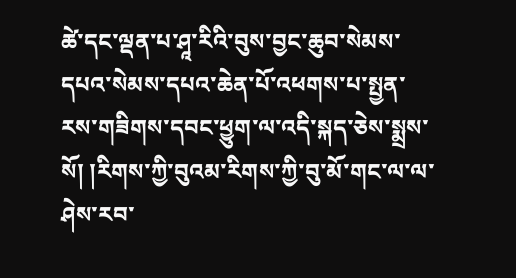ཚེ་དང་ལྡན་པ་ཤཱ་རིའི་བུས་བྱང་ཆུབ་སེམས་དཔའ་སེམས་དཔའ་ཆེན་པོ་འཕགས་པ་སྤྱན་རས་གཟིགས་དབང་ཕྱུག་ལ་འདི་སྐད་ཅེས་སྨྲས་སོ། །རིགས་ཀྱི་བུའམ་རིགས་ཀྱི་བུ་མོ་གང་ལ་ལ་ཤེས་རབ་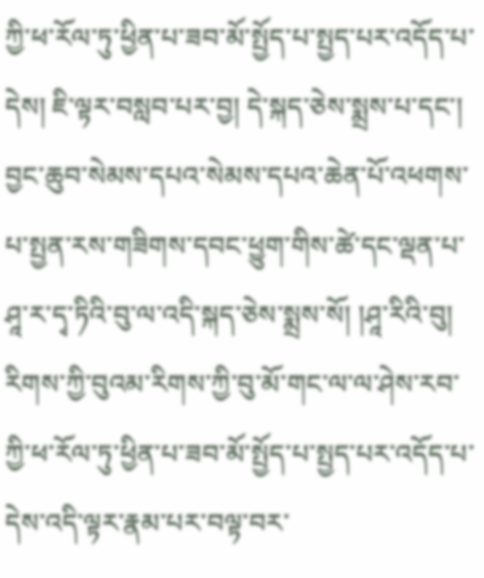ཀྱི་ཕ་རོལ་ཏུ་ཕྱིན་པ་ཟབ་མོ་སྤྱོད་པ་སྤྱད་པར་འདོད་པ་དེས། ཇི་ལྟར་བསླབ་པར་བྱ། དེ་སྐད་ཅེས་སྨྲས་པ་དང་། བྱང་ཆུབ་སེམས་དཔའ་སེམས་དཔའ་ཆེན་པོ་འཕགས་པ་སྤྱན་རས་གཟིགས་དབང་ཕྱུག་གིས་ཚེ་དང་ལྡན་པ་ཤཱ་ར་དྭ་ཏིའི་བུ་ལ་འདི་སྐད་ཅེས་སྨྲས་སོ། །ཤཱ་རིའི་བུ། རིགས་ཀྱི་བུའམ་རིགས་ཀྱི་བུ་མོ་གང་ལ་ལ་ཤེས་རབ་ཀྱི་ཕ་རོལ་ཏུ་ཕྱིན་པ་ཟབ་མོ་སྤྱོད་པ་སྤྱད་པར་འདོད་པ་དེས་འདི་ལྟར་རྣམ་པར་བལྟ་བར་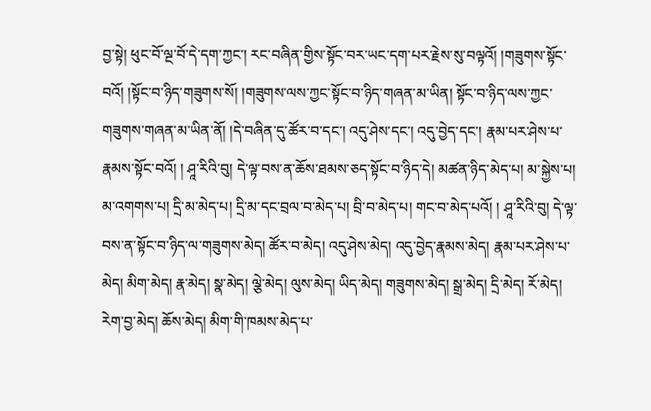བྱ་སྟེ། ཕུང་བོ་ལྔ་བོ་དེ་དག་ཀྱང་། རང་བཞིན་གྱིས་སྟོང་བར་ཡང་དག་པར་རྗེས་སུ་བལྟའོ། །གཟུགས་སྟོང་བའོ། །སྟོང་བ་ཉིད་གཟུགས་སོ། །གཟུགས་ལས་ཀྱང་སྟོང་བ་ཉིད་གཞན་མ་ཡིན། སྟོང་བ་ཉིད་ལས་ཀྱང་གཟུགས་གཞན་མ་ཡིན་ནོ། །དེ་བཞིན་དུ་ཚོར་བ་དང་། འདུ་ཤེས་དང་། འདུ་བྱེད་དང་། རྣམ་པར་ཤེས་པ་རྣམས་སྟོང་བའོ། ། ཤཱ་རིའི་བུ། དེ་ལྟ་བས་ན་ཆོས་ཐམས་ཅད་སྟོང་བ་ཉིད་དེ། མཚན་ཉིད་མེད་པ། མ་སྐྱེས་པ། མ་འགགས་པ། དྲི་མ་མེད་པ། དྲི་མ་དང་བྲལ་བ་མེད་པ། བྲི་བ་མེད་པ། གང་བ་མེད་པའོ། ། ཤཱ་རིའི་བུ། དེ་ལྟ་བས་ན་སྟོང་བ་ཉིད་ལ་གཟུགས་མེད། ཚོར་བ་མེད། འདུ་ཤེས་མེད། འདུ་བྱེད་རྣམས་མེད། རྣམ་པར་ཤེས་པ་མེད། མིག་མེད། རྣ་མེད། སྣ་མེད། ལྕེ་མེད། ལུས་མེད། ཡིད་མེད། གཟུགས་མེད། སྒྲ་མེད། དྲི་མེད། རོ་མེད། རེག་བྱ་མེད། ཆོས་མེད། མིག་གི་ཁམས་མེད་པ་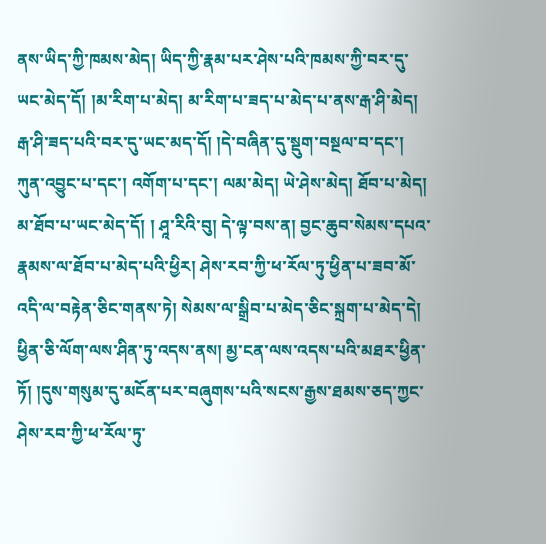ནས་ཡིད་ཀྱི་ཁམས་མེད། ཡིད་ཀྱི་རྣམ་པར་ཤེས་པའི་ཁམས་ཀྱི་བར་དུ་ཡང་མེད་དོ། །མ་རིག་པ་མེད། མ་རིག་པ་ཟད་པ་མེད་པ་ནས་རྒ་ཤི་མེད། རྒ་ཤི་ཟད་པའི་བར་དུ་ཡང་མད་དོ། །དེ་བཞིན་དུ་སྡུག་བསྔལ་བ་དང་། ཀུན་འབྱུང་པ་དང་། འགོག་པ་དང་། ལམ་མེད། ཡེ་ཤེས་མེད། ཐོབ་པ་མེད། མ་ཐོབ་པ་ཡང་མེད་དོ། ། ཤཱ་རིའི་བུ། དེ་ལྟ་བས་ན། བྱང་ཆུབ་སེམས་དཔའ་རྣམས་ལ་ཐོབ་པ་མེད་པའི་ཕྱིར། ཤེས་རབ་ཀྱི་ཕ་རོལ་ཏུ་ཕྱིན་པ་ཟབ་མོ་འདི་ལ་བརྟེན་ཅིང་གནས་ཏེ། སེམས་ལ་སྒྲིབ་པ་མེད་ཅིང་སྐྲག་པ་མེད་དེ། ཕྱིན་ཅི་ལོག་ལས་ཤིན་ཏུ་འདས་ནས། མྱ་ངན་ལས་འདས་པའི་མཐར་ཕྱིན་ཏོ། །དུས་གསུམ་དུ་མངོན་པར་བཞུགས་པའི་སངས་རྒྱས་ཐམས་ཅད་ཀྱང་ཤེས་རབ་ཀྱི་ཕ་རོལ་ཏུ་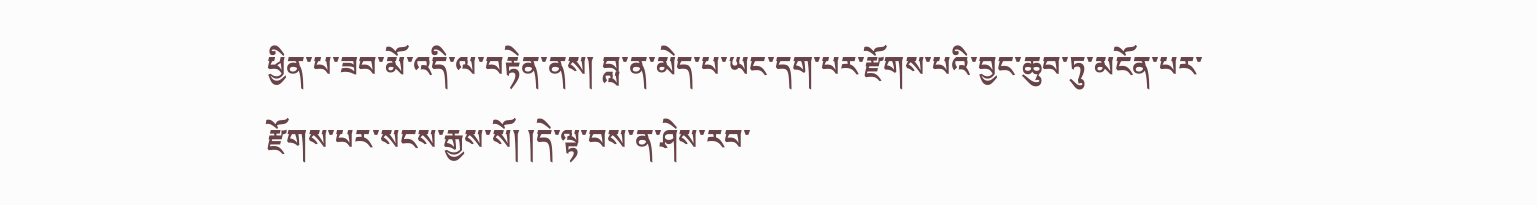ཕྱིན་པ་ཟབ་མོ་འདི་ལ་བརྟེན་ནས། བླ་ན་མེད་པ་ཡང་དག་པར་རྫོགས་པའི་བྱང་ཆུབ་ཏུ་མངོན་པར་རྫོགས་པར་སངས་རྒྱས་སོ། །དེ་ལྟ་བས་ན་ཤེས་རབ་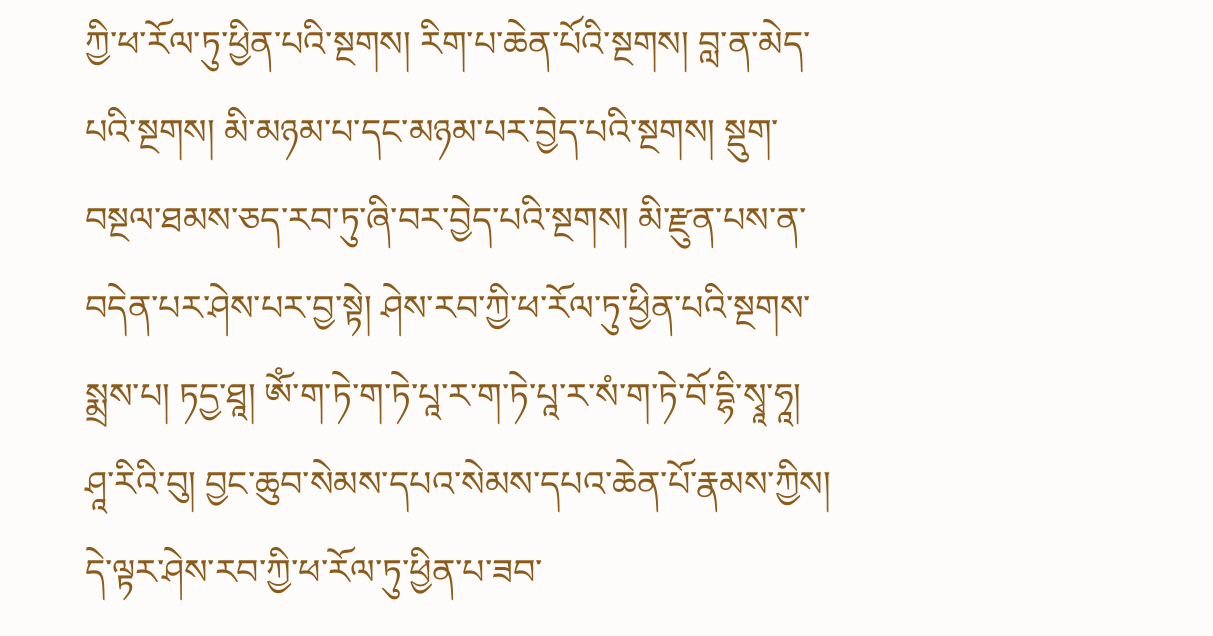ཀྱི་ཕ་རོལ་ཏུ་ཕྱིན་པའི་སྔགས། རིག་པ་ཆེན་པོའི་སྔགས། བླ་ན་མེད་པའི་སྔགས། མི་མཉམ་པ་དང་མཉམ་པར་བྱེད་པའི་སྔགས། སྡུག་བསྔལ་ཐམས་ཅད་རབ་ཏུ་ཞི་བར་བྱེད་པའི་སྔགས། མི་རྫུན་པས་ན་བདེན་པར་ཤེས་པར་བྱ་སྟེ། ཤེས་རབ་ཀྱི་ཕ་རོལ་ཏུ་ཕྱིན་པའི་སྔགས་སྨྲས་པ། ཏདྱ་ཐཱ། ཨོཾ་ག་ཏེ་ག་ཏེ་པཱ་ར་ག་ཏེ་པཱ་ར་སཾ་ག་ཏེ་བོ་དྷི་སྭཱ་ཧཱ། ཤཱ་རིའི་བུ། བྱང་ཆུབ་སེམས་དཔའ་སེམས་དཔའ་ཆེན་པོ་རྣམས་ཀྱིས། དེ་ལྟར་ཤེས་རབ་ཀྱི་ཕ་རོལ་ཏུ་ཕྱིན་པ་ཟབ་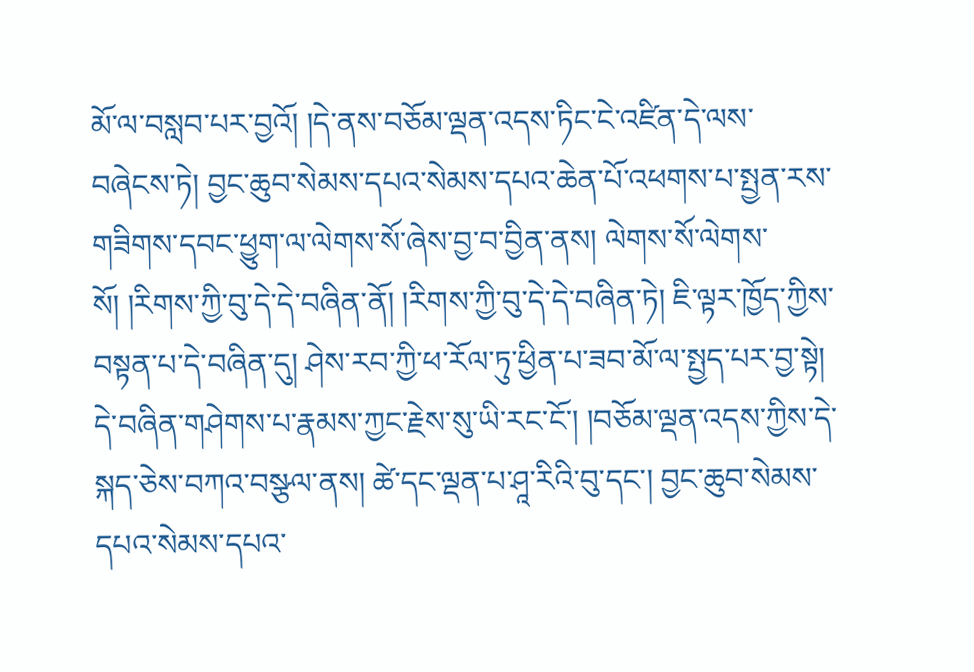མོ་ལ་བསླབ་པར་བྱའོ། །དེ་ནས་བཅོམ་ལྡན་འདས་ཏིང་ངེ་འཛིན་དེ་ལས་བཞེངས་ཏེ། བྱང་ཆུབ་སེམས་དཔའ་སེམས་དཔའ་ཆེན་པོ་འཕགས་པ་སྤྱན་རས་གཟིགས་དབང་ཕྱུག་ལ་ལེགས་སོ་ཞེས་བྱ་བ་བྱིན་ནས། ལེགས་སོ་ལེགས་སོ། །རིགས་ཀྱི་བུ་དེ་དེ་བཞིན་ནོ། །རིགས་ཀྱི་བུ་དེ་དེ་བཞིན་ཏེ། ཇི་ལྟར་ཁྱོད་ཀྱིས་བསྟན་པ་དེ་བཞིན་དུ། ཤེས་རབ་ཀྱི་ཕ་རོལ་ཏུ་ཕྱིན་པ་ཟབ་མོ་ལ་སྤྱད་པར་བྱ་སྟེ། དེ་བཞིན་གཤེགས་པ་རྣམས་ཀྱང་རྗེས་སུ་ཡི་རང་ངོ་། །བཅོམ་ལྡན་འདས་ཀྱིས་དེ་སྐད་ཅེས་བཀའ་བསྩལ་ནས། ཚེ་དང་ལྡན་པ་ཤཱ་རིའི་བུ་དང་། བྱང་ཆུབ་སེམས་དཔའ་སེམས་དཔའ་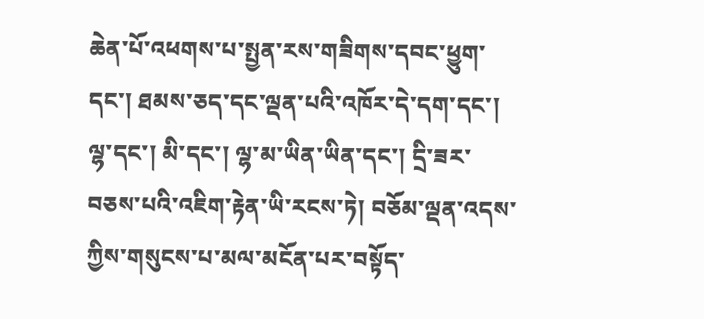ཆེན་པོ་འཕགས་པ་སྤྱན་རས་གཟིགས་དབང་ཕྱུག་དང་། ཐམས་ཅད་དང་ལྡན་པའི་འཁོར་དེ་དག་དང་། ལྷ་དང་། མི་དང་། ལྷ་མ་ཡིན་ཡིན་དང་། དྲི་ཟར་བཅས་པའི་འཇིག་རྟེན་ཡི་རངས་ཏེ། བཅོམ་ལྡན་འདས་ཀྱིས་གསུངས་པ་མལ་མངོན་པར་བསྟོད་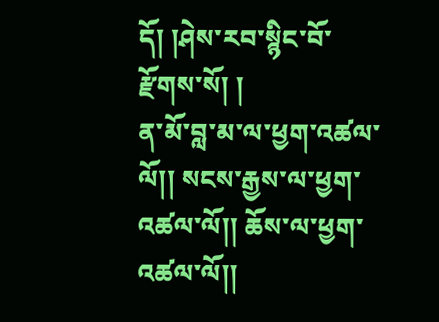དོ། །ཤེས་རབ་སྙིང་བོ་རྫོགས་སོ། །
ན་མོ་བླ་མ་ལ་ཕྱག་འཚལ་ལོ།། སངས་རྒྱས་ལ་ཕྱག་འཚལ་ལོ།། ཆོས་ལ་ཕྱག་འཚལ་ལོ།།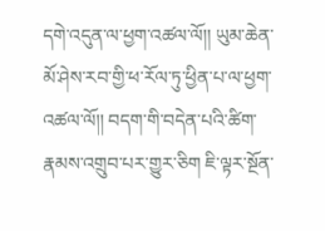དགེ་འདུན་ལ་ཕྱག་འཚལ་ལོ།། ཡུམ་ཆེན་མོ་ཤེས་རབ་གྱི་ཕ་རོལ་ཏུ་ཕྱིན་པ་ལ་ཕྱག་འཚལ་ལོ།། བདག་གི་བདེན་པའི་ཚིག་རྣམས་འགྲུབ་པར་གྱུར་ཅིག ཇི་ལྟར་སྔོན་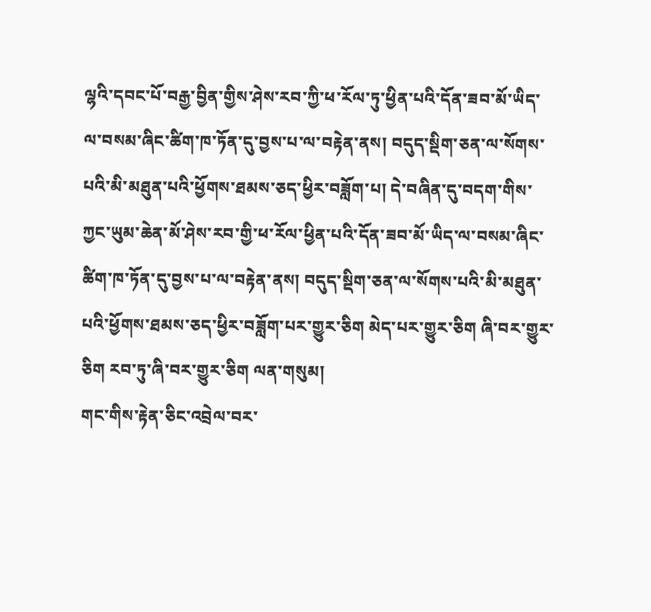ལྷའི་དབང་པོ་བརྒྱ་བྱིན་གྱིས་ཤེས་རབ་ཀྱི་ཕ་རོལ་ཏུ་ཕྱིན་པའི་དོན་ཟབ་མོ་ཡིད་ལ་བསམ་ཞིང་ཚིག་ཁ་ཏོན་དུ་བྱས་པ་ལ་བརྟེན་ནས། བདུད་སྡིག་ཅན་ལ་སོགས་པའི་མི་མཐུན་པའི་ཕྱོགས་ཐམས་ཅད་ཕྱིར་བཟློག་པ། དེ་བཞིན་དུ་བདག་གིས་ཀྱང་ཡུམ་ཆེན་མོ་ཤེས་རབ་གྱི་ཕ་རོལ་ཕྱིན་པའི་དོན་ཟབ་མོ་ཡིད་ལ་བསམ་ཞིང་ཚིག་ཁ་ཏོན་དུ་བྱས་པ་ལ་བརྟེན་ནས། བདུད་སྡིག་ཅན་ལ་སོགས་པའི་མི་མཐུན་པའི་ཕྱོགས་ཐམས་ཅད་ཕྱིར་བཟློག་པར་གྱུར་ཅིག མེད་པར་གྱུར་ཅིག ཞི་བར་གྱུར་ཅིག རབ་ཏུ་ཞི་བར་གྱུར་ཅིག ལན་གསུམ།
གང་གིས་རྟེན་ཅིང་འབྲེལ་བར་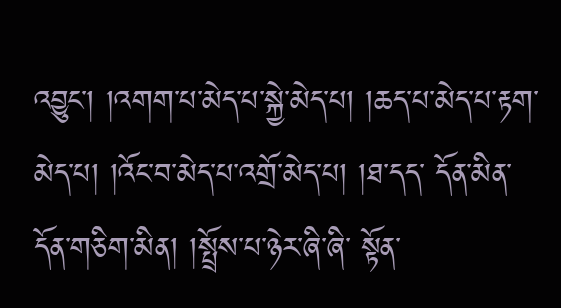འབྱུང་། །འགག་པ་མེད་པ་སྐྱེ་མེད་པ། །ཆད་པ་མེད་པ་རྟག་མེད་པ། །འོང་བ་མེད་པ་འགྲོ་མེད་པ། །ཐ་དད་ དོན་མིན་དོན་གཅིག་མིན། །སྤྲོས་པ་ཉེར་ཞི་ཞི་ སྟོན་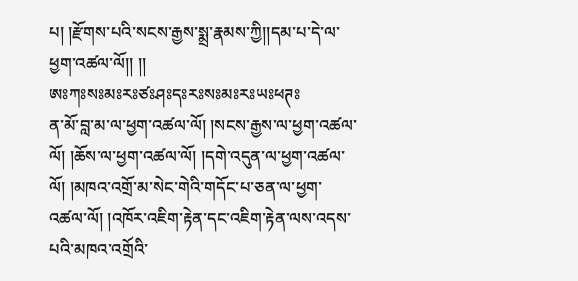པ། །རྫོགས་པའི་སངས་རྒྱས་སྨྲ་རྣམས་ཀྱི།།དམ་པ་དེ་ལ་ཕྱག་འཚལ་ལོ།། །།
ཨཿཀཿསཿམཿརཿཙཿཤཿདཿརཿསཿམཿརཿཡཿཕཊཿ
ན་མོ་བླ་མ་ལ་ཕྱག་འཚལ་ལོ། །སངས་རྒྱས་ལ་ཕྱག་འཚལ་ལོ། །ཆོས་ལ་ཕྱག་འཚལ་ལོ། །དགེ་འདུན་ལ་ཕྱག་འཚལ་ལོ། །མཁའ་འགྲོ་མ་སེང་གེའི་གདོང་པ་ཅན་ལ་ཕྱག་འཚལ་ལོ། །འཁོར་འཇིག་རྟེན་དང་འཇིག་རྟེན་ལས་འདས་པའི་མཁའ་འགྲོའི་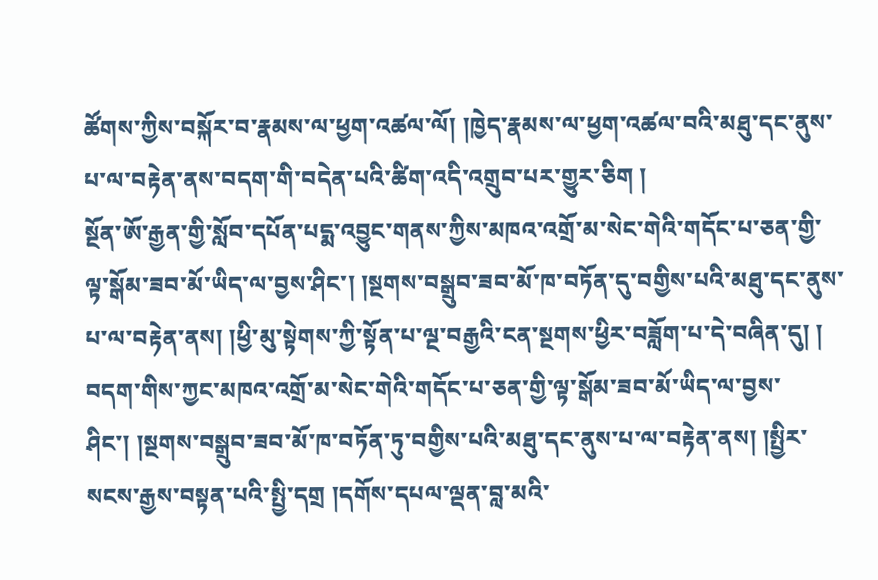ཚོགས་ཀྱིས་བསྐོར་བ་རྣམས་ལ་ཕྱག་འཚལ་ལོ། །ཁྱེད་རྣམས་ལ་ཕྱག་འཚལ་བའི་མཐུ་དང་ནུས་པ་ལ་བརྟེན་ནས་བདག་གི་བདེན་པའི་ཚིག་འདི་འགྲུབ་པར་གྱུར་ཅིག །
སྔོན་ཨོ་རྒྱན་གྱི་སློབ་དཔོན་པདྨ་འབྱུང་གནས་ཀྱིས་མཁའ་འགྲོ་མ་སེང་གེའི་གདོང་པ་ཅན་གྱི་ལྟ་སྒོམ་ཟབ་མོ་ཡིད་ལ་བྱས་ཤིང་། །སྔགས་བསྒྲུབ་ཟབ་མོ་ཁ་བཏོན་དུ་བགྱིས་པའི་མཐུ་དང་ནུས་པ་ལ་བརྟེན་ནས། །ཕྱི་མུ་སྟེགས་ཀྱི་སྟོན་པ་ལྔ་བརྒྱའི་ངན་སྔགས་ཕྱིར་བཟློག་པ་དེ་བཞིན་དུ། །
བདག་གིས་ཀྱང་མཁའ་འགྲོ་མ་སེང་གེའི་གདོང་པ་ཅན་གྱི་ལྟ་སྒོམ་ཟབ་མོ་ཡིད་ལ་བྱས་ཤིང་། །སྔགས་བསྒྲུབ་ཟབ་མོ་ཁ་བཏོན་ཏུ་བགྱིས་པའི་མཐུ་དང་ནུས་པ་ལ་བརྟེན་ནས། །སྤྱིར་སངས་རྒྱས་བསྟན་པའི་སྤྱི་དགྲ །དགོས་དཔལ་ལྡན་བླ་མའི་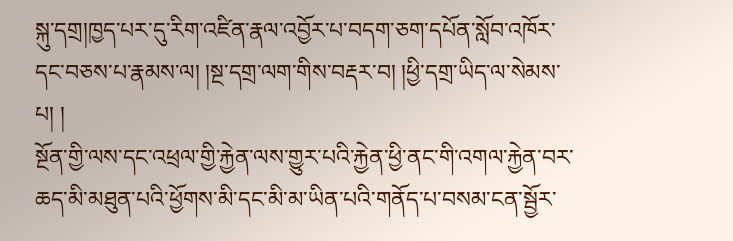སྐུ་དགྲ།ཁྱད་པར་དུ་རིག་འཛིན་རྣལ་འབྱོར་པ་བདག་ཅག་དཔོན་སློབ་འཁོར་དང་བཅས་པ་རྣམས་ལ། །སྔ་དགྲ་ལག་གིས་བརྡར་བ། །ཕྱི་དགྲ་ཡིད་ལ་སེམས་པ། །
སྔོན་གྱི་ལས་དང་འཕྲལ་གྱི་རྐྱེན་ལས་གྱུར་པའི་རྐྱེན་ཕྱི་ནང་གི་འགལ་རྐྱེན་བར་ཆད་མི་མཐུན་པའི་ཕྱོགས་མི་དང་མི་མ་ཡིན་པའི་གནོད་པ་བསམ་ངན་སྦྱོར་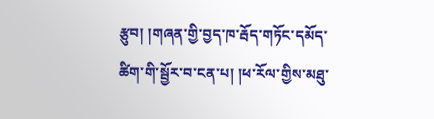རྩུབ། །གཞན་གྱི་བྱད་ཁ་རྦོད་གཏོང་དམོད་ཚིག་གི་སྦྱོར་བ་ངན་པ། །ཕ་རོལ་གྱིས་མཐུ་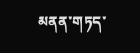མནན་གཏད་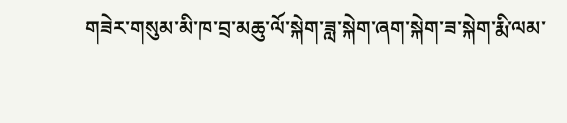གཟེར་གསུམ་མི་ཁ་བྲ་མཆུ་ལོ་སྐེག་ཟླ་སྐེག་ཞག་སྐེག་ཟ་སྐེག་རྨི་ལམ་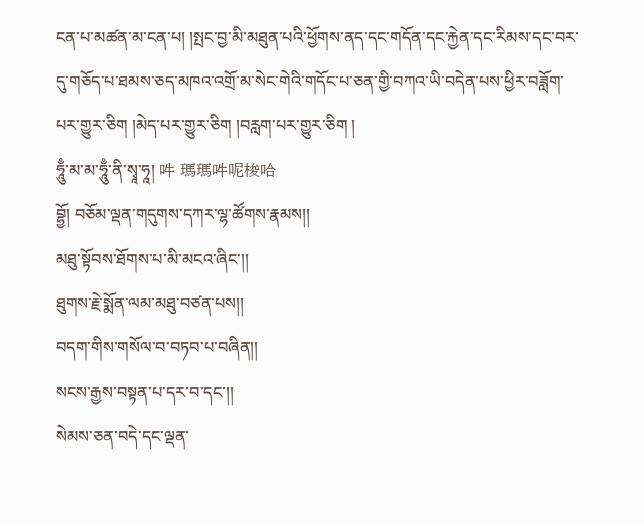ངན་པ་མཚན་མ་ངན་པ། །སྤང་བྱ་མི་མཐུན་པའི་ཕྱོགས་ནད་དང་གདོན་དང་རྐྱེན་དང་རིམས་དང་བར་དུ་གཅོད་པ་ཐམས་ཅད་མཁའ་འགྲོ་མ་སེང་གེའི་གདོང་པ་ཅན་གྱི་བཀའ་ཡི་བདེན་པས་ཕྱིར་བཟློག་པར་གྱུར་ཅིག །མེད་པར་གྱུར་ཅིག །བརླག་པར་གྱུར་ཅིག །
ཧཱུྃ་མ་མ་ཧཱུྃ་ནི་སྭཱ་ཧཱ། 吽 瑪瑪吽呢梭哈
བྷྱོ། བཅོམ་ལྡན་གདུགས་དཀར་ལྷ་ཚོགས་རྣམས།།
མཐུ་སྟོབས་ཐོགས་པ་མི་མངའ་ཞིང་།།
ཐུགས་རྗེ་སྨོན་ལམ་མཐུ་བཙན་པས།།
བདག་གིས་གསོལ་བ་བཏབ་པ་བཞིན།།
སངས་རྒྱས་བསྟན་པ་དར་བ་དང་།།
སེམས་ཅན་བདེ་དང་ལྡན་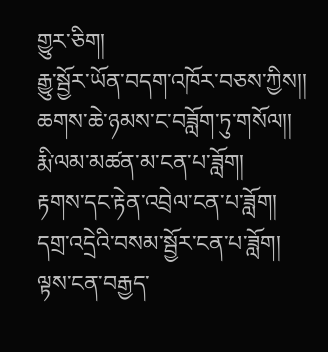གྱུར་ཅིག།
རྒྱུ་སྦྱོར་ཡོན་བདག་འཁོར་བཅས་ཀྱིས།།
ཆགས་ཆེ་ཉམས་ང་བཟློག་ཏུ་གསོལ།།
རྨི་ལམ་མཚན་མ་ངན་པ་ཟློག།
རྟགས་དང་རྟེན་འབྲེལ་ངན་པ་ཟློག།
དགྲ་འདྲེའི་བསམ་སྦྱོར་ངན་པ་ཟློག།
ལྟས་ངན་བརྒྱད་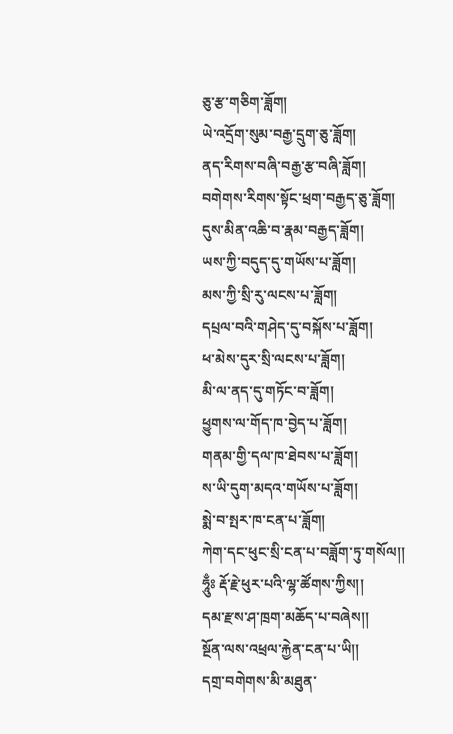ཅུ་རྩ་གཅིག་ཟློག།
ཡེ་འདྲོག་སུམ་བརྒྱ་དྲུག་ཅུ་ཟློག།
ནད་རིགས་བཞི་བརྒྱ་རྩ་བཞི་ཟློག།
བགེགས་རིགས་སྟོང་ཕྲག་བརྒྱད་ཅུ་ཟློག།
དུས་མིན་འཆི་བ་རྣམ་བརྒྱད་ཟློག།
ཡས་ཀྱི་བདུད་དུ་གཡོས་པ་ཟློག།
མས་ཀྱི་སྲི་རུ་ལངས་པ་ཟློག།
དཔྲལ་བའི་གཤེད་དུ་བསྐོས་པ་ཟློག།
ཕ་མེས་དུར་སྲི་ལངས་པ་ཟློག།
མི་ལ་ནད་དུ་གཏོང་བ་ཟློག།
ཕྱུགས་ལ་གོད་ཁ་བྱེད་པ་ཟློག།
གནམ་གྱི་དལ་ཁ་ཐེབས་པ་ཟློག།
ས་ཡི་དུག་མདའ་གཡོས་པ་ཟློག།
སྨེ་བ་སྤར་ཁ་ངན་པ་ཟློག།
ཀེག་དང་ཕུང་སྲི་ངན་པ་བཟློག་ཏུ་གསོལ།།
ཧཱུྃཿ རྡོ་རྗེ་ཕུར་པའི་ལྷ་ཚོགས་ཀྱིས།།
དམ་རྫས་ཤ་ཁྲག་མཆོད་པ་བཞེས།།
སྔོན་ལས་འཕྲལ་རྐྱེན་ངན་པ་ཡི།།
དགྲ་བགེགས་མི་མཐུན་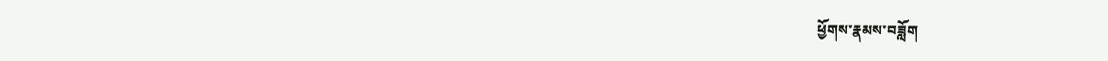ཕྱོགས་རྣམས་བཟློག